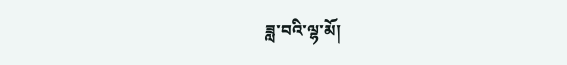ཟླ་བའི་ལྷ་མོ།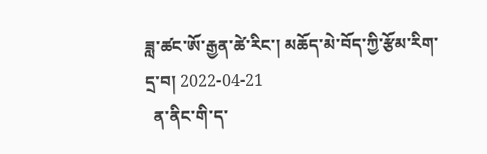ཟླ་ཚང་ཨོ་རྒྱན་ཚེ་རིང་། མཆོད་མེ་བོད་ཀྱི་རྩོམ་རིག་དྲ་བ། 2022-04-21
  ན་ནིང་གི་ད་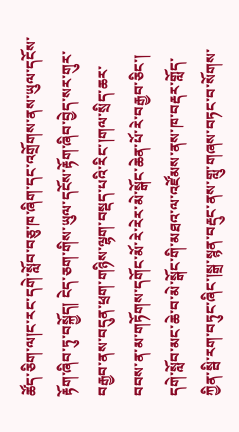ཚོད་ཅིག་ལ།ང་རང་དགེ་སློབ་བཅུ་ཁ་ཞིག་དང་འགྲོགས་ནས་ཡུལ་དངོས་རྟོག་ཞིབ་ཏུ་བསྐྱོད། ངེད་ཅག་གིས་ཡུལ་དངོས་རྟོག་ཞིབ་བྱེད་སར་གུར་བརྒྱབ་ནས་བདུན་ཕྲག་གཉིས་ལྷག་བསྡད་པའི་རིང་།གལ་སྲིད་ཆར་བབས་ན་མ་གཏོགས་དགོང་མོ་རེ་རེར་མེ་སྒོང་ཆེན་པོ་རེ་བརྒྱབ་ཅིང་། དགེ་སློབ་མང་ཆེ་བ་མེ་སྒོང་གི་མཐའ་ལ་འཛོམས་ནས་ཁ་བརྡར་གློད་ཀྱིན་སྦི་རག་བཏུང་ཞིང་།སྒྲ་སྙན་བརྡུང་ནས་གླུ་གཞས་བཏང་བ་སོགས་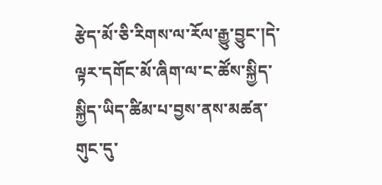རྩེད་མོ་ཅི་རིགས་ལ་རོལ་རྒྱུ་བྱུང་།དེ་ལྟར་དགོང་མོ་ཞིག་ལ་ང་ཚོས་སྐྱིད་སྐྱིད་ཡིད་ཚིམ་པ་བྱས་ནས་མཚན་གུང་དུ་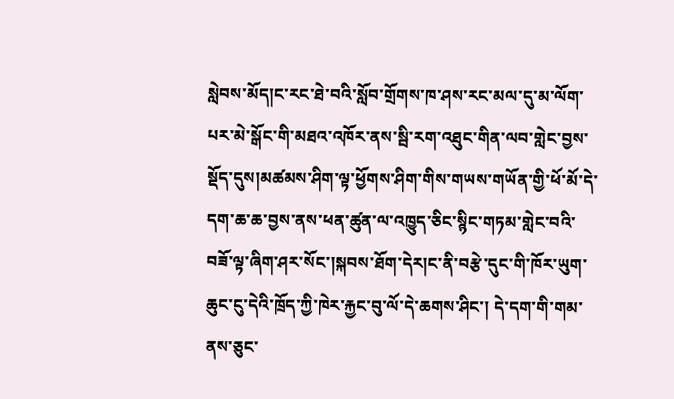སླེབས་མོད།ང་རང་ཐེ་བའི་སློབ་གྲོགས་ཁ་ཤས་རང་མལ་དུ་མ་ལོག་པར་མེ་སྒོང་གི་མཐའ་འཁོར་ནས་སྦི་རག་འཐུང་གིན་ལབ་གླེང་བྱས་སྡོད་དུས།མཚམས་ཤིག་ལྟ་ཕྱོགས་ཤིག་གིས་གཡས་གཡོན་གྱི་ཕོ་མོ་དེ་དག་ཆ་ཆ་བྱས་ནས་ཕན་ཚུན་ལ་འཁྱུད་ཅིང་སྙིང་གཏམ་གླེང་བའི་བཟོ་ལྟ་ཞིག་ཤར་སོང་།སྐབས་ཐོག་དེར།ང་ནི་བརྩེ་དུང་གི་ཁོར་ཡུག་ཆུང་ངུ་དེའི་ཁྲོད་ཀྱི་ཁེར་རྐྱང་བུ་ལོ་དེ་ཆགས་ཤིང་། དེ་དག་གི་གམ་ནས་ཅུང་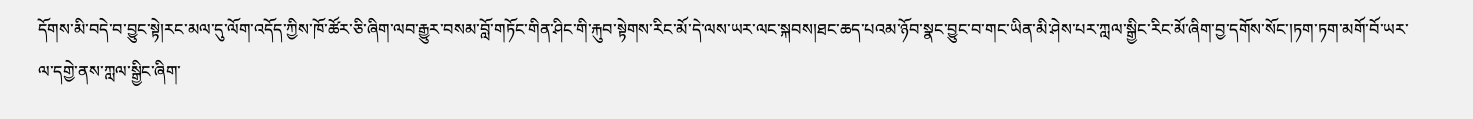དོགས་མི་བདེ་བ་བྱུང་སྟེ།རང་མལ་དུ་ལོག་འདོད་ཀྱིས་ཁོ་ཚོར་ཅི་ཞིག་ལབ་རྒྱུར་བསམ་བློ་གཏོང་གིན་ཤིང་གི་རྐུབ་སྟེགས་རིང་མོ་དེ་ལས་ཡར་ལང་སྐབས།ཐང་ཆད་པའམ་ཉོབ་སྣང་བྱུང་བ་གང་ཡིན་མི་ཤེས་པར་ཀླལ་སྒྱིང་རིང་མོ་ཞིག་བྱ་དགོས་སོང་།ཏག་ཏག་མགོ་བོ་ཡར་ལ་དགྱེ་ནས་ཀླལ་སྒྱིང་ཞིག་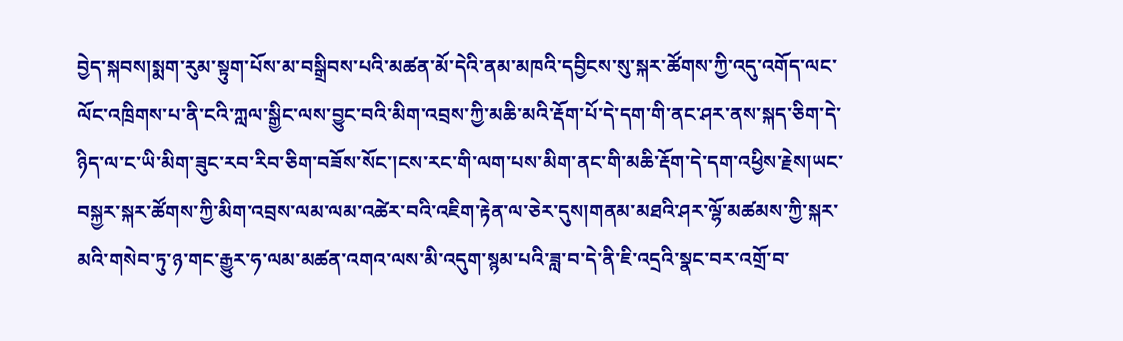བྱེད་སྐབས།སྨག་རུམ་སྟུག་པོས་མ་བསྒྲིབས་པའི་མཚན་མོ་དེའི་ནམ་མཁའི་དབྱིངས་སུ་སྐར་ཚོགས་ཀྱི་འདུ་འགོད་ལང་ལོང་འཁྲིགས་པ་ནི་ངའི་ཀླལ་སྒྱིང་ལས་བྱུང་བའི་མིག་འབྲས་ཀྱི་མཆི་མའི་རྡོག་པོ་དེ་དག་གི་ནང་ཤར་ནས་སྐད་ཅིག་དེ་ཉིད་ལ་ང་ཡི་མིག་ཟུང་རབ་རིབ་ཅིག་བཟོས་སོང་།ངས་རང་གི་ལག་པས་མིག་ནང་གི་མཆི་རྡོག་དེ་དག་འཕྱིས་རྗེས།ཡང་བསྐྱར་སྐར་ཚོགས་ཀྱི་མིག་འབྲས་ལམ་ལམ་འཚེར་བའི་འཇིག་རྟེན་ལ་ཅེར་དུས།གནམ་མཐའི་ཤར་ལྷོ་མཚམས་ཀྱི་སྐར་མའི་གསེབ་ཏུ་ཉ་གང་རྒྱུར་ཧ་ལམ་མཚན་འགའ་ལས་མི་འདུག་སྙམ་པའི་ཟླ་བ་དེ་ནི་ཇི་འདྲའི་སྣང་བར་འགྲོ་བ་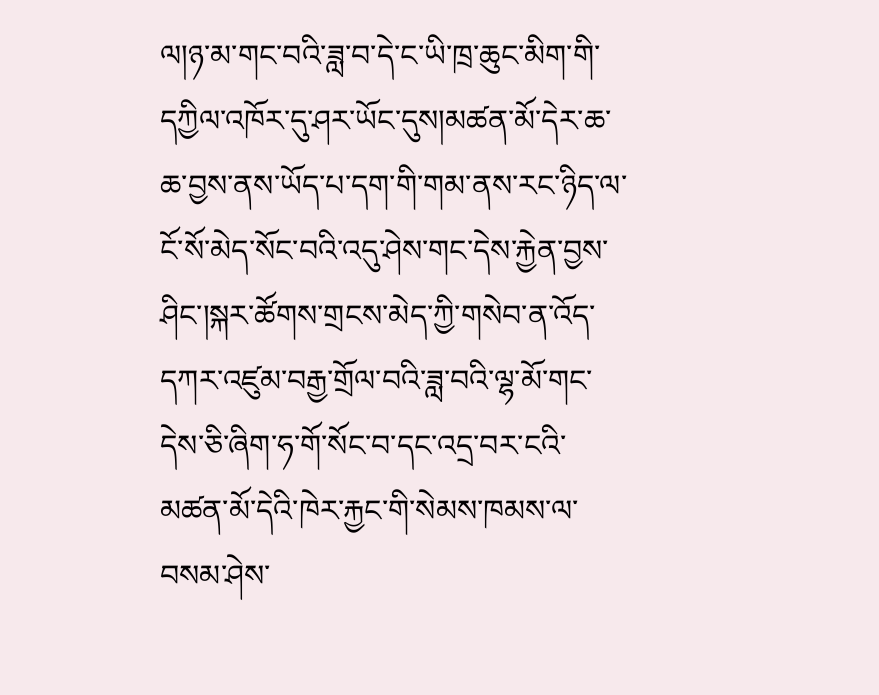ལ།ཉ་མ་གང་བའི་ཟླ་བ་དེ་ང་ཡི་ཁྲ་ཆུང་མིག་གི་དཀྱིལ་འཁོར་དུ་ཤར་ཡོང་དུས།མཚན་མོ་དེར་ཆ་ཆ་བྱས་ནས་ཡོད་པ་དག་གི་གམ་ནས་རང་ཉིད་ལ་ངོ་སོ་མེད་སོང་བའི་འདུ་ཤེས་གང་དེས་རྐྱེན་བྱས་ཤིང་།སྐར་ཚོགས་གྲངས་མེད་ཀྱི་གསེབ་ན་འོད་དཀར་འཛུམ་བརྒྱ་གྲོལ་བའི་ཟླ་བའི་ལྷ་མོ་གང་དེས་ཅི་ཞིག་ཧ་གོ་སོང་བ་དང་འདྲ་བར་ངའི་མཚན་མོ་དེའི་ཁེར་རྐྱང་གི་སེམས་ཁམས་ལ་བསམ་ཤེས་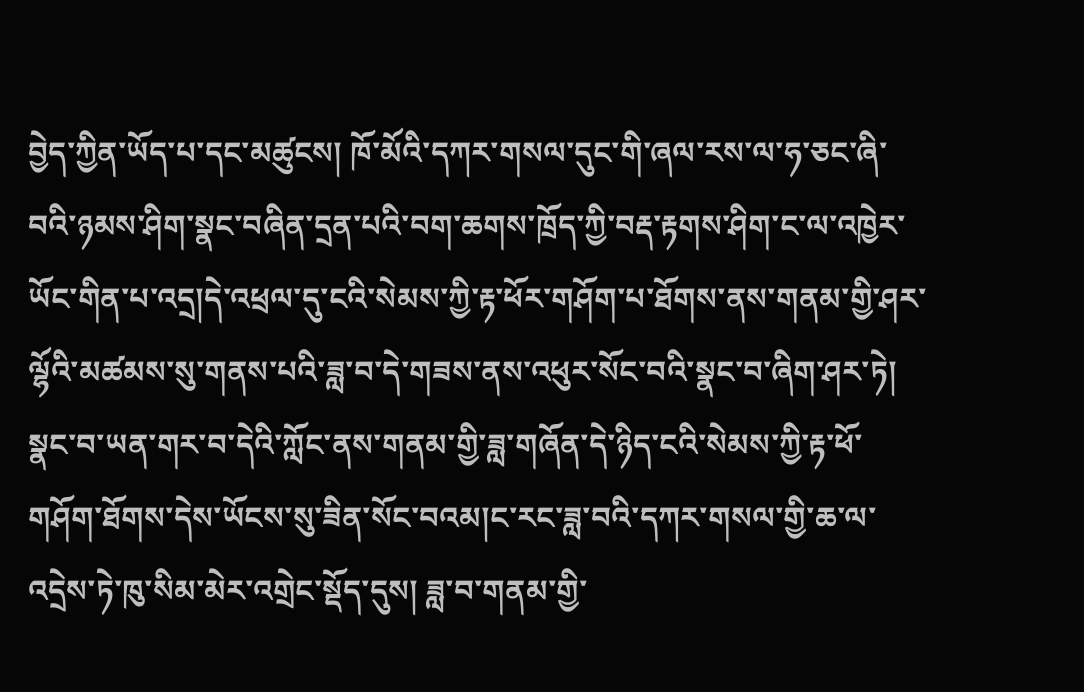བྱེད་ཀྱིན་ཡོད་པ་དང་མཚུངས། ཁོ་མོའི་དཀར་གསལ་དུང་གི་ཞལ་རས་ལ་ཧ་ཅང་ཞི་བའི་ཉམས་ཤིག་སྣང་བཞིན་དྲན་པའི་བག་ཆགས་ཁྲོད་ཀྱི་བརྡ་རྟགས་ཤིག་ང་ལ་འཁྱེར་ཡོང་གིན་པ་འདྲ།དེ་འཕྲལ་དུ་ངའི་སེམས་ཀྱི་རྟ་ཕོར་གཤོག་པ་ཐོགས་ནས་གནམ་གྱི་ཤར་ལྷོའི་མཚམས་སུ་གནས་པའི་ཟླ་བ་དེ་གཟས་ནས་འཕུར་སོང་བའི་སྣང་བ་ཞིག་ཤར་ཏེ། སྣང་བ་ཡན་གར་བ་དེའི་ཀློང་ནས་གནམ་གྱི་ཟླ་གཞོན་དེ་ཉིད་ངའི་སེམས་ཀྱི་རྟ་ཕོ་གཤོག་ཐོགས་དེས་ཡོངས་སུ་ཟིན་སོང་བའམ།ང་རང་ཟླ་བའི་དཀར་གསལ་གྱི་ཆ་ལ་འདྲེས་ཏེ་ཁུ་སིམ་མེར་འགྲེང་སྡོད་དུས། ཟླ་བ་གནམ་གྱི་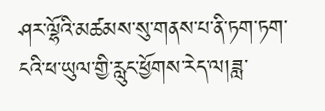ཤར་ལྷོའི་མཚམས་སུ་གནས་པ་ནི་ཏག་ཏག་ངའི་ཕ་ཡུལ་གྱི་རླུང་ཕྱོགས་རེད་ལ།ཟླ་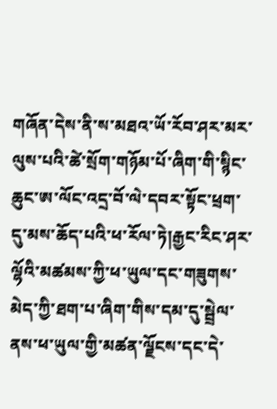གཞོན་དེས་ནི་ས་མཐའ་ཡོ་རོབ་ཤར་མར་ལུས་པའི་ཚེ་སྲོག་གཉོམ་པོ་ཞིག་གི་སྙིང་ཆུང་ཨ་ལོང་འདྲ་བོ་ལེ་དབར་སྟོང་ཕྲག་དུ་མས་ཆོད་པའི་ཕ་རོལ་ཏེ།རྒྱང་རིང་ཤར་ལྷོའི་མཚམས་ཀྱི་ཕ་ཡུལ་དང་གཟུགས་མེད་ཀྱི་ཐག་པ་ཞིག་གིས་དམ་དུ་སྦྲེལ་ནས་ཕ་ཡུལ་གྱི་མཚན་ལྗོངས་དང་དེ་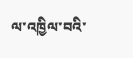ལ་འཁྱིལ་བའི་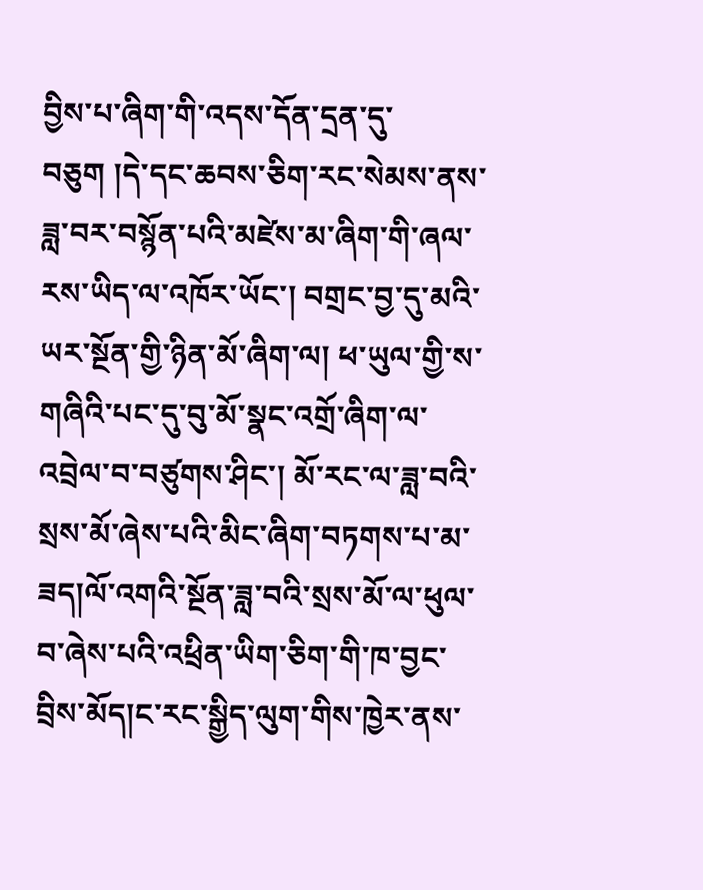བྱིས་པ་ཞིག་གི་འདས་དོན་དྲན་དུ་བཅུག །དེ་དང་ཆབས་ཅིག་རང་སེམས་ནས་ཟླ་བར་བསྙོན་པའི་མཛེས་མ་ཞིག་གི་ཞལ་རས་ཡིད་ལ་འཁོར་ཡོང་། བགྲང་བྱ་དུ་མའི་ཡར་སྔོན་གྱི་ཉིན་མོ་ཞིག་ལ། ཕ་ཡུལ་གྱི་ས་གཞིའི་པང་དུ་བུ་མོ་སྣང་འགྲོ་ཞིག་ལ་འབྲེལ་བ་བཙུགས་ཤིང་། མོ་རང་ལ་ཟླ་བའི་སྲས་མོ་ཞེས་པའི་མིང་ཞིག་བཏགས་པ་མ་ཟད།ལོ་འགའི་སྔོན་ཟླ་བའི་སྲས་མོ་ལ་ཕུལ་བ་ཞེས་པའི་འཕྲིན་ཡིག་ཅིག་གི་ཁ་བྱང་བྲིས་མོད།ང་རང་སྒྱིད་ལུག་གིས་ཁྱེར་ནས་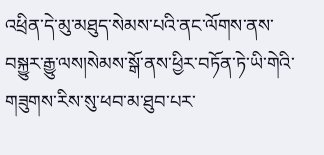འཕྲིན་དེ་མུ་མཐུད་སེམས་པའི་ནང་ལོགས་ནས་བསྐྱུར་རྒྱུ་ལས།སེམས་སྒོ་ནས་ཕྱིར་བཏོན་ཏེ་ཡི་གེའི་གཟུགས་རིས་སུ་ཕབ་མ་ཐུབ་པར་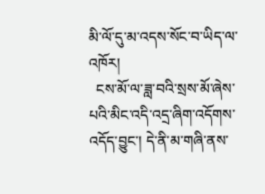མི་ལོ་དུ་མ་འདས་སོང་བ་ཡིད་ལ་འཁོར།
  ངས་མོ་ལ་ཟླ་བའི་སྲས་མོ་ཞེས་པའི་མིང་འདི་འདྲ་ཞིག་འདོགས་འདོད་བྱུང་། དེ་ནི་མ་གཞི་ནས་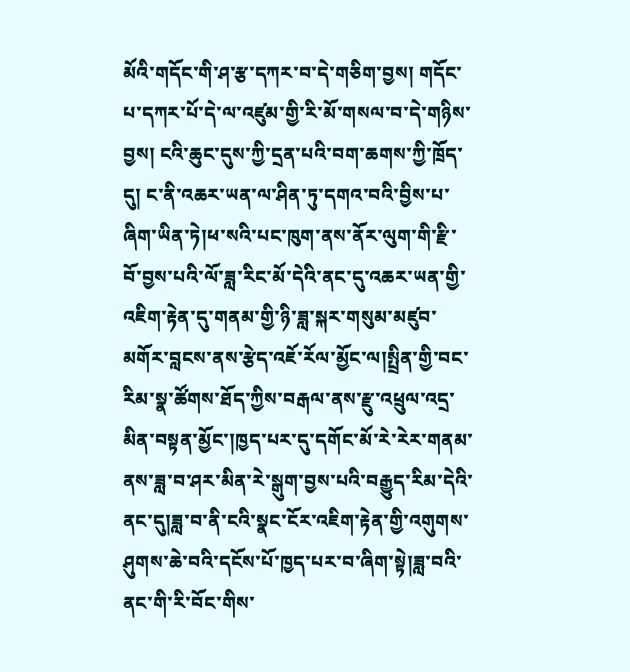མོའི་གདོང་གི་ཤ་རྩ་དཀར་བ་དེ་གཅིག་བྱས། གདོང་པ་དཀར་པོ་དེ་ལ་འཛུམ་གྱི་རི་མོ་གསལ་བ་དེ་གཉིས་བྱས། ངའི་ཆུང་དུས་ཀྱི་དྲན་པའི་བག་ཆགས་ཀྱི་ཁྲོད་དུ། ང་ནི་འཆར་ཡན་ལ་ཤིན་ཏུ་དགའ་བའི་བྱིས་པ་ཞིག་ཡིན་ཏེ།ཕ་སའི་པང་ཁུག་ནས་ནོར་ལུག་གི་རྫི་བོ་བྱས་པའི་ལོ་ཟླ་རིང་མོ་དེའི་ནང་དུ་འཆར་ཡན་གྱི་འཇིག་རྟེན་དུ་གནམ་གྱི་ཉི་ཟླ་སྐར་གསུམ་མཛུབ་མགོར་བླངས་ནས་རྩེད་འཇོ་རོལ་མྱོང་ལ།སྤྲིན་གྱི་བང་རིམ་སྣ་ཚོགས་ཐོད་ཀྱིས་བརྒལ་ནས་རྫུ་འཕྲུལ་འདྲ་མིན་བསྟན་མྱོང་།ཁྱད་པར་དུ་དགོང་མོ་རེ་རེར་གནམ་ནས་ཟླ་བ་ཤར་མིན་རེ་སྒུག་བྱས་པའི་བརྒྱུད་རིམ་དེའི་ནང་དུ།ཟླ་བ་ནི་ངའི་སྣང་ངོར་འཇིག་རྟེན་གྱི་འགུགས་ཤུགས་ཆེ་བའི་དངོས་པོ་ཁྱད་པར་བ་ཞིག་སྟེ།ཟླ་བའི་ནང་གི་རི་བོང་གིས་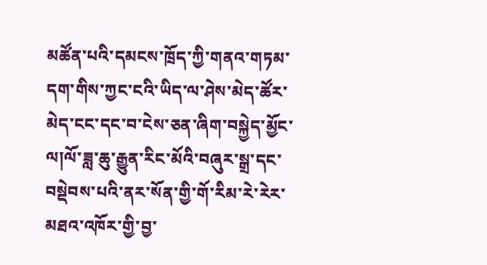མཚོན་པའི་དམངས་ཁྲོད་ཀྱི་གནའ་གཏམ་དག་གིས་ཀྱང་ངའི་ཡིད་ལ་ཤེས་མེད་ཚོར་མེད་ངང་དང་བ་ངེས་ཅན་ཞིག་བསྐྱེད་མྱོང་ལ།ལོ་ཟླ་ཆུ་རྒྱུན་རིང་མོའི་བཞུར་སྒྲ་དང་བསྡེབས་པའི་ནར་སོན་གྱི་གོ་རིམ་རེ་རེར་མཐའ་འཁོར་གྱི་བྱ་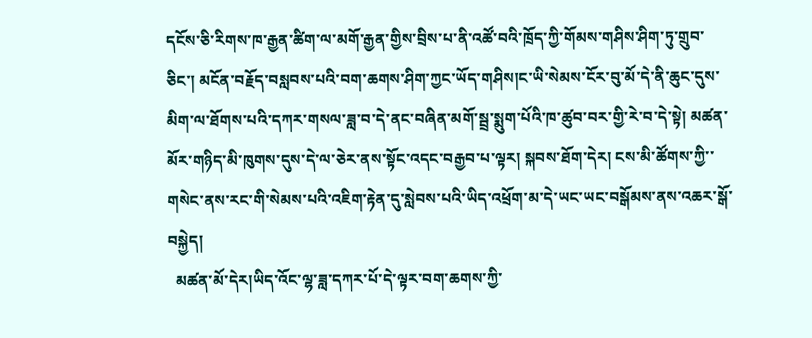དངོས་ཅི་རིགས་ཁ་རྒྱན་ཚིག་ལ་མགོ་རྒྱན་གྱིས་བྲིས་པ་ནི་འཚོ་བའི་ཁྲོད་ཀྱི་གོམས་གཤིས་ཤིག་ཏུ་གྲུབ་ཅིང་། མངོན་བརྗོད་བསླབས་པའི་བག་ཆགས་ཤིག་ཀྱང་ཡོད་གཤིས།ང་ཡི་སེམས་ངོར་བུ་མོ་དེ་ནི་ཆུང་དུས་མིག་ལ་ཐོགས་པའི་དཀར་གསལ་ཟླ་བ་དེ་ནང་བཞིན་མགོ་སྦྲ་སྨུག་པོའི་ཁ་ཚུབ་བར་གྱི་རེ་བ་དེ་སྟེ། མཚན་མོར་གཉིད་མི་ཁུགས་དུས་དེ་ལ་ཅེར་ནས་སྟོང་འདང་བརྒྱབ་པ་ལྟར། སྐབས་ཐོག་དེར། ངས་མི་ཚོགས་ཀྱི་་གསེང་ནས་རང་གི་སེམས་པའི་འཇིག་རྟེན་དུ་སླེབས་པའི་ཡིད་འཕྲོག་མ་དེ་ཡང་ཡང་བསྒོམས་ནས་འཆར་སྒོ་བསྐྱེད།
  མཚན་མོ་དེར།ཡིད་འོང་ལྷ་ཟླ་དཀར་པོ་དེ་ལྟར་བག་ཆགས་ཀྱི་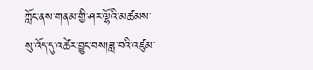ཀློང་ནས་གནམ་གྱི་ཤར་ལྷོའི་མཚམས་སུ་འོད་དུ་འཚེར་བྱུང་བས།ཟླ་བའི་འཛུམ་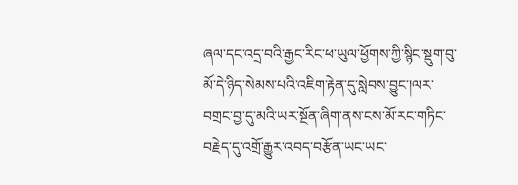ཞལ་དང་འདྲ་བའི་རྒྱང་རིང་ཕ་ཡུལ་ཕྱོགས་ཀྱི་སྙིང་སྡུག་བུ་མོ་དེ་ཉིད་སེམས་པའི་འཇིག་རྟེན་དུ་སླེབས་བྱུང་།ལར་བགྲང་བྱ་དུ་མའི་ཡར་སྔོན་ཞིག་ནས་ངས་མོ་རང་གཏིང་བརྗེད་དུ་འགྲོ་རྒྱུར་འབད་བརྩོན་ཡང་ཡང་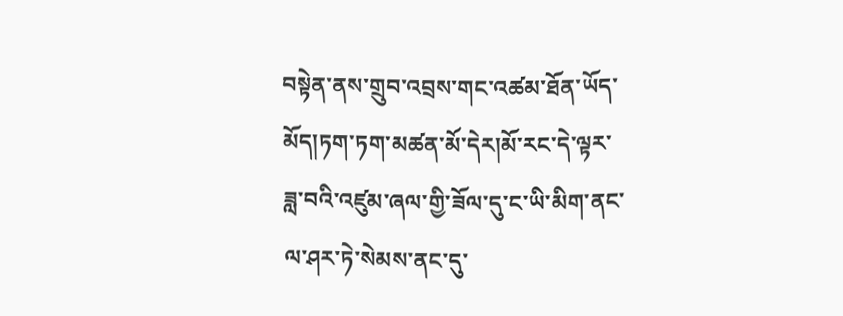བསྟེན་ནས་གྲུབ་འབྲས་གང་འཚམ་ཐོན་ཡོད་མོད།ཏག་ཏག་མཚན་མོ་དེར།མོ་རང་དེ་ལྟར་ཟླ་བའི་འཛུམ་ཞལ་གྱི་ཟོལ་དུ་ང་ཡི་མིག་ནང་ལ་ཤར་ཏེ་སེམས་ནང་དུ་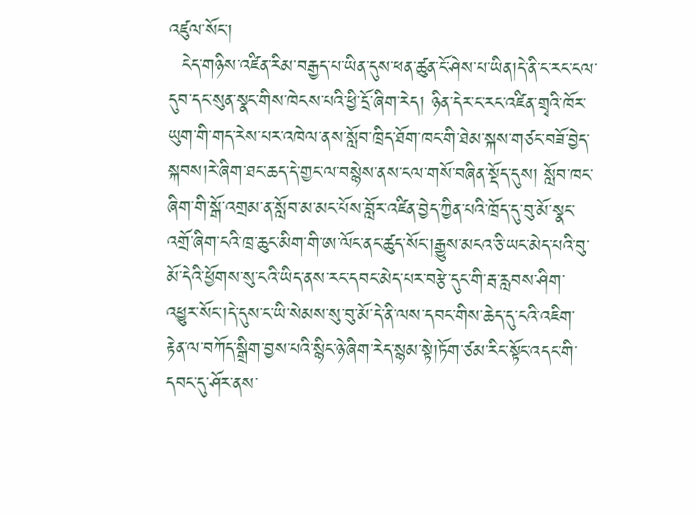འཛུལ་སོང་།
  ངེད་གཉིས་འཛིན་རིམ་བརྒྱད་པ་ཡིན་དུས་ཕན་ཚུན་ངོ་ཤེས་པ་ཡིན།དེ་ནི་ང་རང་ངལ་དུབ་དང་སུན་སྣང་གིས་ཁེངས་པའི་ཕྱི་དྲོ་ཞིག་རེད། ཉིན་དེར་ང་རང་འཛིན་གྲྭའི་ཁོར་ཡུག་གི་གད་རེས་པར་འཁེལ་ནས་སློབ་ཁྲིད་ཐོག་ཁང་གི་ཐེམ་སྐས་གཙང་བཟོ་བྱེད་སྐབས།རེ་ཞིག་ཐང་ཆད་དེ་གྱང་ལ་བསྙེས་ནས་ངལ་གསོ་བཞིན་སྡོད་དུས། སློབ་ཁང་ཞིག་གི་སྒོ་འགྲམ་ན་སློབ་མ་མང་པོས་བློར་འཛིན་བྱེད་ཀྱིན་པའི་ཁྲོད་དུ་བུ་མོ་སྣང་འགྲོ་ཞིག་ངའི་ཁྲ་ཆུང་མིག་གི་ཨ་ལོང་ནང་ཚུད་སོང་།རྒྱུས་མངའ་ཅི་ཡང་མེད་པའི་བུ་མོ་དེའི་ཕྱོགས་སུ་ངའི་ཡིད་ནས་རང་དབང་མེད་པར་བརྩེ་དུང་གི་རྦ་རླབས་ཤིག་འཕྱུར་སོང་།དེ་དུས་ང་ཡི་སེམས་སུ་བུ་མོ་དེ་ནི་ལས་དབང་གིས་ཆེད་དུ་ངའི་འཇིག་རྟེན་ལ་བཀོད་སྒྲིག་བྱས་པའི་སྙིང་ཉེ་ཞིག་རེད་སྙམ་སྟེ།ཏོག་ཙམ་རིང་སྟོང་འདང་གི་དབང་དུ་ཤོར་ནས་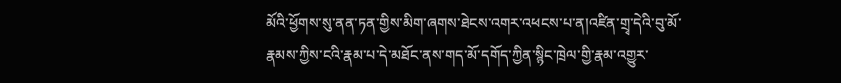མོའི་ཕྱོགས་སུ་ནན་ཏན་གྱིས་མིག་ཞགས་ཐེངས་འགར་འཕངས་པ་ན།འཛིན་གྲྭ་དེའི་བུ་མོ་རྣམས་ཀྱིས་ངའི་རྣམ་པ་དེ་མཐོང་ནས་གད་མོ་དགོད་ཀྱིན་སྙིང་ཁྲེལ་གྱི་རྣམ་འགྱུར་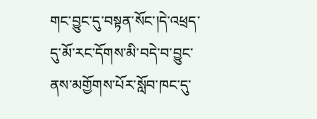གང་བྱུང་དུ་བསྟན་སོང་།དེ་འཕྲད་དུ་མོ་རང་དོགས་མི་བདེ་བ་བྱུང་ནས་མགྱོགས་པོར་སློབ་ཁང་དུ་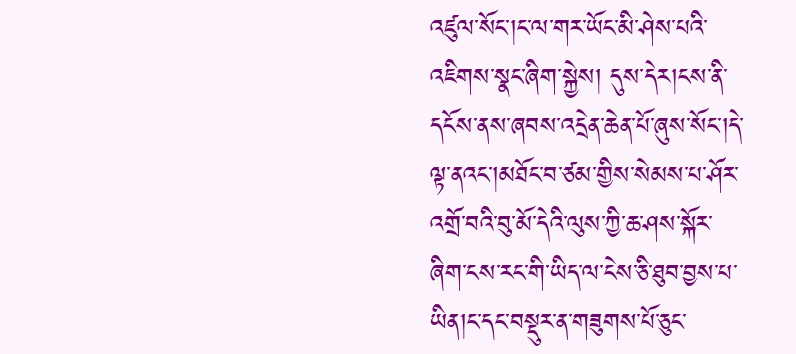འཛུལ་སོང་།ང་ལ་གར་ཡོང་མི་ཤེས་པའི་འཇིགས་སྣང་ཞིག་སྐྱེས། དུས་དེར།ངས་ནི་དངོས་ནས་ཞབས་འདྲེན་ཆེན་པོ་ཞུས་སོང་།དེ་ལྟ་ནའང་།མཐོང་བ་ཙམ་གྱིས་སེམས་པ་ཤོར་འགྲོ་བའི་བུ་མོ་དེའི་ལུས་ཀྱི་ཆ་ཤས་སྐོར་ཞིག་ངས་རང་གི་ཡིད་ལ་ངེས་ཅི་ཐུབ་བྱས་པ་ཡིན།ང་དང་བསྡུར་ན་གཟུགས་པོ་ཅུང་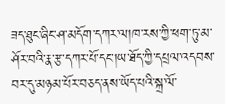ཟད་ཐུང་ཞིང་ཤ་མདོག་དཀར་ལ།ཁ་རས་ཀྱི་ཕག་ཏུ་མ་ཤོར་བའི་རྣ་རྩ་དཀར་པོ་དང་།ཡ་ཐོད་ཀྱི་དཔྲལ་འདབས་བར་དུ་མཉམ་པོར་བཅད་ནས་ཡོད་པའི་སྐྲ་ལོ་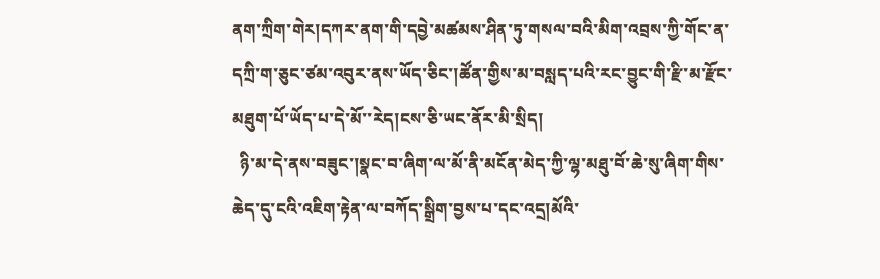ནག་ཀྲིག་གེར།དཀར་ནག་གི་དབྱེ་མཚམས་ཤིན་ཏུ་གསལ་བའི་མིག་འབྲས་ཀྱི་གོང་ན་དཀྲི་ག་ཅུང་ཙམ་འབུར་ནས་ཡོད་ཅིང་།ཚོན་གྱིས་མ་བསླད་པའི་རང་བྱུང་གི་རྫི་མ་རྫོང་མཐུག་པོ་ཡོད་པ་དེ་མོ་་རེད།ངས་ཅི་ཡང་ནོར་མི་སྲིད།
  ཉི་མ་དེ་ནས་བཟུང་།སྣང་བ་ཞིག་ལ་མོ་ནི་མངོན་མེད་ཀྱི་ལྷ་མཐུ་བོ་ཆེ་སུ་ཞིག་གིས་ཆེད་དུ་ངའི་འཇིག་རྟེན་ལ་བཀོད་སྒྲིག་བྱས་པ་དང་འདྲ།མོའི་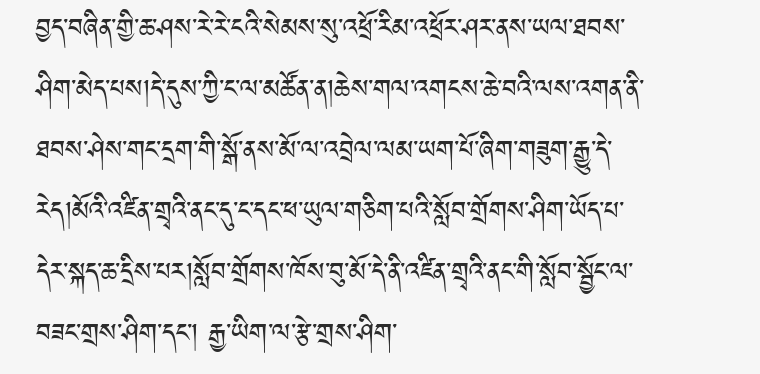བྱད་བཞིན་གྱི་ཆ་ཤས་རེ་རེ་ངའི་སེམས་སུ་འཕྲོ་རིམ་འཕྲོར་ཤར་ནས་ཡལ་ཐབས་ཤིག་མེད་པས།དེ་དུས་ཀྱི་ང་ལ་མཚོན་ན།ཆེས་གལ་འགངས་ཆེ་བའི་ལས་འགན་ནི་ཐབས་ཤེས་གང་དྲག་གི་སྒོ་ནས་མོ་ལ་འབྲེལ་ལམ་ཡག་པོ་ཞིག་གཟུག་རྒྱུ་དེ་རེད།མོའི་འཛིན་གྲྭའི་ནང་དུ་ང་དང་ཕ་ཡུལ་གཅིག་པའི་སློབ་གྲོགས་ཤིག་ཡོད་པ་དེར་སྐད་ཆ་དྲིས་པར།སློབ་གྲོགས་ཁོས་བུ་མོ་དེ་ནི་འཛིན་གྲྭའི་ནང་གི་སློབ་སྦྱོང་ལ་བཟང་གྲས་ཤིག་དང་། རྒྱ་ཡིག་ལ་རྩེ་གྲས་ཤིག་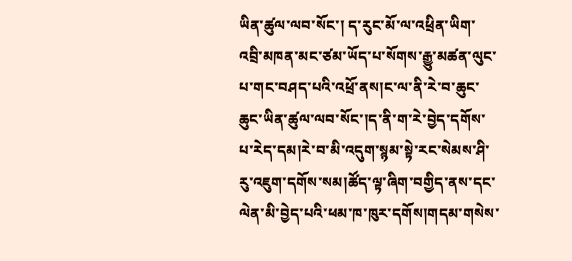ཡིན་ཚུལ་ལབ་སོང་། ད་རུང་མོ་ལ་འཕྲིན་ཡིག་འབྲི་མཁན་མང་ཙམ་ཡོད་པ་སོགས་རྒྱུ་མཚན་ལུང་པ་གང་བཤད་པའི་འཕྲོ་ནས།ང་ལ་ནི་རེ་བ་ཆུང་ཆུང་ཡིན་ཚུལ་ལབ་སོང་།ད་ནི་ག་རེ་བྱེད་དགོས་པ་རེད་དམ།རེ་བ་མི་འདུག་སྙམ་སྟེ་རང་སེམས་ཤི་རུ་འཇུག་དགོས་སམ།ཚོད་ལྟ་ཞིག་བགྱིད་ནས་དང་ལེན་མི་བྱེད་པའི་ཕམ་ཁ་ཁུར་དགོས།གདམ་གསེས་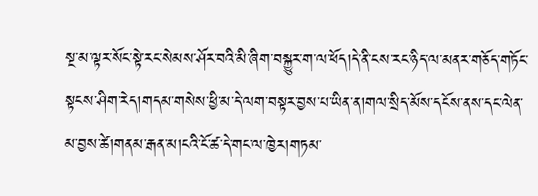སྔ་མ་ལྟར་སོང་སྟེ་རང་སེམས་ཤོར་བའི་མི་ཞིག་བསྐྱུར་ག་ལ་ཕོད།དེ་ནི་ངས་རང་ཉིད་ལ་མནར་གཅོད་གཏོང་སྟངས་ཤིག་རེད།གདམ་གསེས་ཕྱི་མ་དེ་ལག་བསྟར་བྱས་པ་ཡིན་ན།གལ་སྲིད་མོས་དངོས་ནས་དང་ལེན་མ་བྱས་ཚེ།གནམ་རྒན་མ།ངའི་ངོ་ཚ་དེ་གང་ལ་ཁྱེར།གཏམ་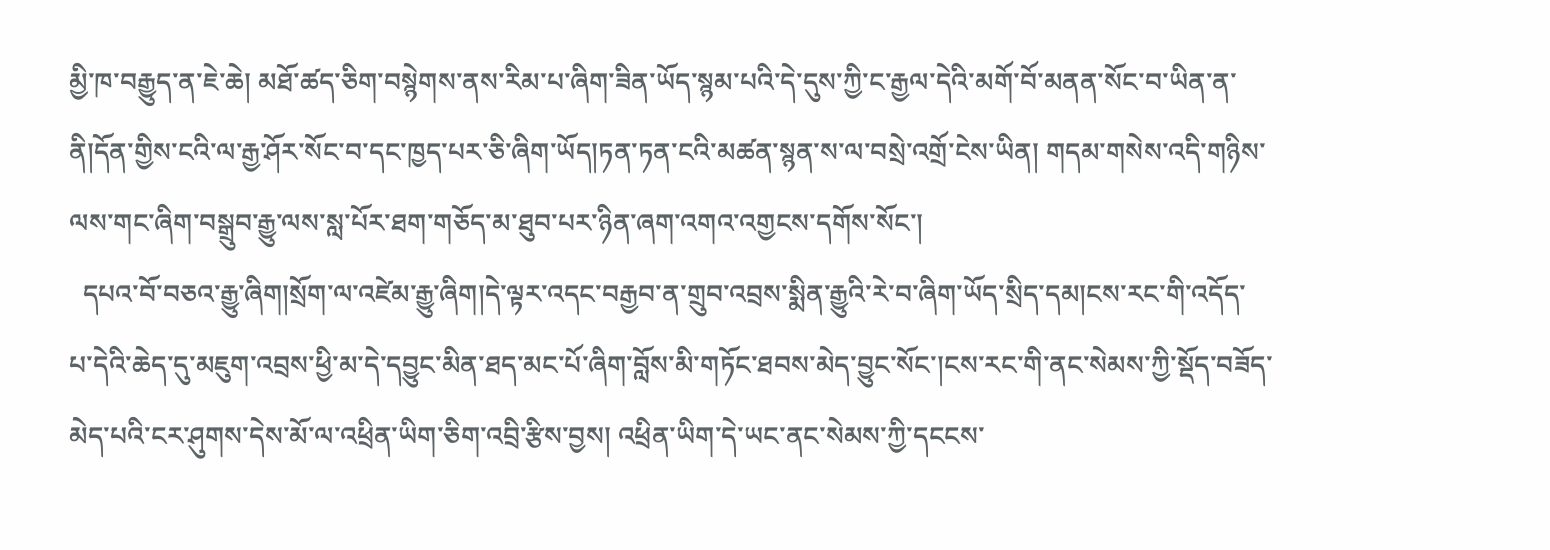མྱི་ཁ་བརྒྱུད་ན་ཇེ་ཆེ། མཐོ་ཚད་ཅིག་བསྙེགས་ནས་རིམ་པ་ཞིག་ཟིན་ཡོད་སྙམ་པའི་དེ་དུས་ཀྱི་ང་རྒྱལ་དེའི་མགོ་བོ་མནན་སོང་བ་ཡིན་ན་ནི།དོན་གྱིས་ངའི་ལ་རྒྱ་ཤོར་སོང་བ་དང་ཁྱད་པར་ཅི་ཞིག་ཡོད།ཏན་ཏན་ངའི་མཚན་སྙན་ས་ལ་བསྲེ་འགྲོ་ངེས་ཡིན། གདམ་གསེས་འདི་གཉིས་ལས་གང་ཞིག་བསྒྲུབ་རྒྱུ་ལས་སླ་པོར་ཐག་གཅོད་མ་ཐུབ་པར་ཉིན་ཞག་འགའ་འགྱངས་དགོས་སོང་།
  དཔའ་བོ་བཅའ་རྒྱུ་ཞིག།སྲོག་ལ་འཛེམ་རྒྱུ་ཞིག།དེ་ལྟར་འདང་བརྒྱབ་ན་གྲུབ་འབྲས་སྨིན་རྒྱུའི་རེ་བ་ཞིག་ཡོད་སྲིད་དམ།ངས་རང་གི་འདོད་པ་དེའི་ཆེད་དུ་མཇུག་འབྲས་ཕྱི་མ་དེ་དབྱུང་མིན་ཐད་མང་པོ་ཞིག་བློས་མི་གཏོང་ཐབས་མེད་བྱུང་སོང་།ངས་རང་གི་ནང་སེམས་ཀྱི་སྡོད་བཟོད་མེད་པའི་ངར་ཤུགས་དེས་མོ་ལ་འཕྲིན་ཡིག་ཅིག་འབྲི་རྩིས་བྱས། འཕྲིན་ཡིག་དེ་ཡང་ནང་སེམས་ཀྱི་དངངས་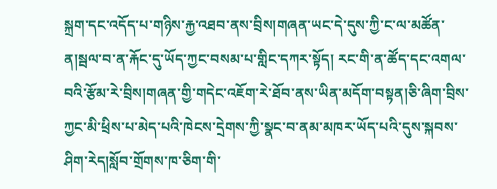སྐྲག་དང་འདོད་པ་གཉིས་རྐྱ་འཐབ་ནས་བྲིས།གཞན་ཡང་དེ་དུས་ཀྱི་ང་ལ་མཚོན་ན།སྦལ་བ་ན་རྐོང་དུ་ཡོད་ཀྱང་བསམ་པ་གླིང་དཀར་སྟོད། རང་གི་ན་ཚོད་དང་འགལ་བའི་རྩོམ་རེ་བྲིས།གཞན་གྱི་གདེང་འཇོག་རེ་ཐོབ་ནས་ཡིན་མདོག་བསྟན།ཅི་ཞིག་བྲིས་ཀྱང་མི་ཕྲིས་པ་མེད་པའི་ཁེངས་དྲེགས་ཀྱི་སྣང་བ་ནམ་མཁར་ཡོད་པའི་དུས་སྐབས་ཤིག་རེད།སློབ་གྲོགས་ཁ་ཅིག་གི་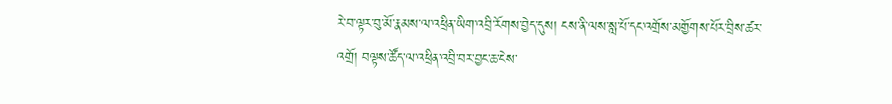རེ་བ་ལྟར་བུ་མོ་རྣམས་ལ་འཕྲིན་ཡིག་འབྲི་རོགས་བྱེད་དུས། ངས་ནི་ལས་སླ་པོ་དང་འགྲོས་མགྱོགས་པོར་བྲིས་ཚར་འགྲོ། བལྟས་ཚོད་ལ་འཕྲིན་འབྲི་བར་བྱང་ཆ་ངེས་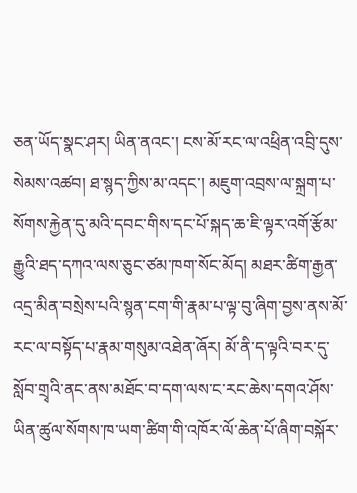ཅན་ཡོད་སྣང་ཤར། ཡིན་ནའང་། ངས་མོ་རང་ལ་འཕྲིན་འབྲི་དུས་སེམས་འཚབ། ཐ་སྙད་ཀྱིས་མ་འདང་། མཇུག་འབྲས་ལ་སྐྲག་པ་སོགས་རྐྱེན་དུ་མའི་དབང་གིས་དང་པོ་སྐད་ཆ་ཇི་ལྟར་འགོ་རྩོམ་རྒྱུའི་ཐད་དཀའ་ལས་ཅུང་ཙམ་ཁག་སོང་མོད། མཐར་ཚིག་རྒྱན་འདྲ་མིན་བསྲེས་པའི་སྙན་ངག་གི་རྣམ་པ་ལྟ་བུ་ཞིག་བྱས་ནས་མོ་རང་ལ་བསྟོད་པ་རྣམ་གསུམ་འཐེན་ཞོར། མོ་ནི་ད་ལྟའི་བར་དུ་སློབ་གྲྭའི་ནང་ནས་མཐོང་བ་དག་ལས་ང་རང་ཆེས་དགའ་ཤོས་ཡིན་ཚུལ་སོགས་ཁ་ཡག་ཚིག་གི་འཁོར་ལོ་ཆེན་པོ་ཞིག་བསྐོར་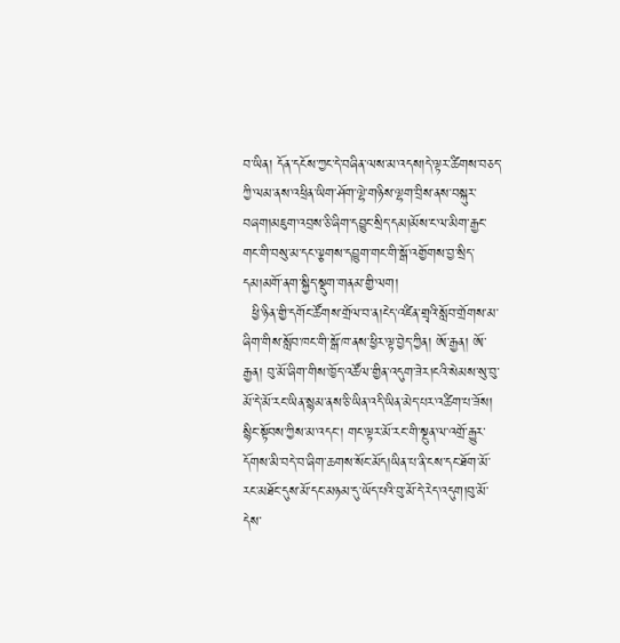བ་ཡིན། དོན་དངོས་ཀྱང་དེ་བཞིན་ལས་མ་འདས།དེ་ལྟར་ཚིགས་བཅད་ཀྱི་ལམ་ནས་འཕྲིན་ཡིག་ཤོག་ལྷེ་གཉིས་ལྷག་བྲིས་ནས་བསྐུར་བཞག།མཇུག་འབྲས་ཅི་ཞིག་དབྱུང་སྲིད་དམ།མོས་ང་ལ་མིག་རྒྱང་གང་གི་བསུ་མ་དང་ལྕགས་དབྱུག་གང་གི་སྒོ་འགྱོགས་བྱ་སྲིད་དམ།མགོ་ནག་སྐྱིད་སྡུག་གནམ་གྱི་ལག།
  ཕྱི་ཉིན་གྱི་དགོང་ཚོགས་གྲོལ་བ་ན།ངེད་འཛིན་གྲྭའི་སློབ་གྲོགས་མ་ཞིག་གིས་སློབ་ཁང་གི་སྒོ་ཁ་ནས་ཕྱིར་ལྟ་བྱེད་ཀྱིན། ཨོ་རྒྱན། ཨོ་རྒྱན། བུ་མོ་ཞིག་གིས་ཁྱོད་འཚོལ་གྱིན་འདུག་ཟེར།ངའི་སེམས་སུ་བུ་མོ་དེ་མོ་རང་ཡིན་སྙམ་ནས་ཅི་ཡིན་འདི་ཡིན་མེད་པར་འཚིག་པ་ཟོས། སྙིང་སྟོབས་ཀྱིས་མ་འདང་། གང་ལྟར་མོ་རང་གི་སྔུན་ལ་འགྲོ་རྒྱུར་དོགས་མི་བདེ་བ་ཞིག་ཆགས་སོང་མོད།ཡིན་པ་ནི་ངས་དང་ཐོག་མོ་རང་མཐོང་དུས་མོ་དང་མཉམ་དུ་ཡོད་པའི་བུ་མོ་དེ་རེད་འདུག།བུ་མོ་དེས་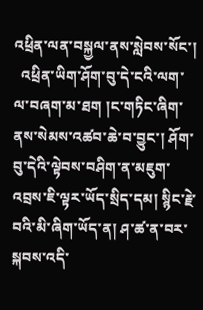འཕྲིན་ལན་བསྐྱལ་ནས་སླེབས་སོང་།
  འཕྲིན་ཡིག་ཤོག་བུ་དེ་ངའི་ལག་ལ་བཞག་མ་ཐག །ང་གཏིང་ཞིག་ནས་སེམས་འཚབ་ཆེ་བ་བྱུང་། ཤོག་བུ་དེའི་ལྟེབས་བཤིག་ན་མཇུག་འབྲས་ཇི་ལྟར་ཡོད་སྲིད་དམ། སྙིང་རྗེ་བའི་མི་ཞིག་ཡོད་ན། ཤ་ཚ་ན་བར་སྐབས་འདི་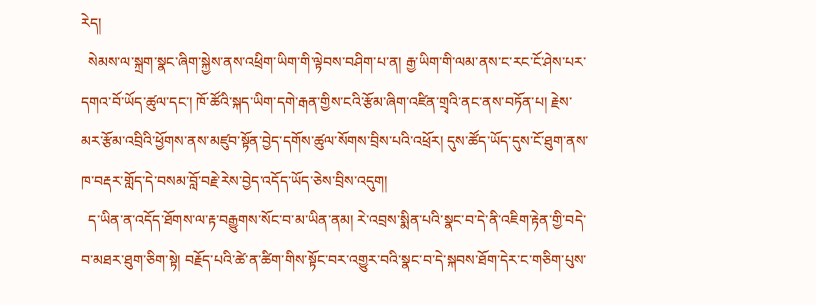རེད།
  སེམས་ལ་སྐྲག་སྣང་ཞིག་སྐྱེས་ནས་འཕྲིག་ཡིག་གི་ལྟེབས་བཤིག་པ་ན། རྒྱ་ཡིག་གི་ལམ་ནས་ང་རང་ངོ་ཤེས་པར་དགའ་བོ་ཡོད་ཚུལ་དང་། ཁོ་ཚོའི་སྐད་ཡིག་དགེ་རྒན་གྱིས་ངའི་རྩོམ་ཞིག་འཛིན་གྲྭའི་ནང་ནས་བཏོན་པ། རྗེས་མར་རྩོམ་འབྲིའི་ཕྱོགས་ནས་མཛུབ་སྟོན་བྱེད་དགོས་ཚུལ་སོགས་བྲིས་པའི་འཕྲོར། དུས་ཚོད་ཡོད་དུས་ངོ་ཐུག་ནས་ཁ་བརྡར་གློད་དེ་བསམ་བློ་བརྗེ་རེས་བྱེད་འདོད་ཡོད་ཅེས་བྲིས་འདུག།
  ད་ཡིན་ན་འདོད་ཐོགས་ལ་རྟ་བརྒྱུགས་སོང་བ་མ་ཡིན་ནམ། རེ་འབྲས་སྨིན་པའི་སྣང་བ་དེ་ནི་འཇིག་རྟེན་གྱི་བདེ་བ་མཐར་ཐུག་ཅིག་སྟེ། བརྗོད་པའི་ཚེ་ན་ཚིག་གིས་སྟོང་བར་འགྱུར་བའི་སྣང་བ་དེ་སྐབས་ཐོག་དེར་ང་གཅིག་པུས་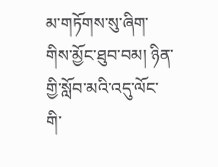མ་གཏོགས་སུ་ཞིག་གིས་མྱོང་ཐུབ་བམ། ཉིན་གྱི་སློབ་མའི་འདུ་ལོང་གི་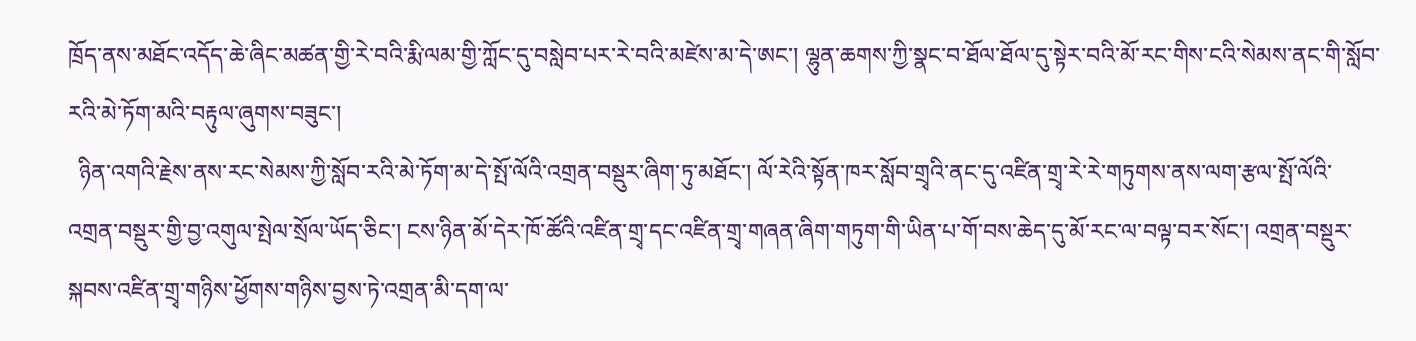ཁྲོད་ནས་མཐོང་འདོད་ཆེ་ཞིང་མཚན་གྱི་རེ་བའི་རྨི་ལམ་གྱི་ཀློང་དུ་བསླེབ་པར་རེ་བའི་མཛེས་མ་དེ་ཨང་། ལྷུན་ཆགས་ཀྱི་སྣང་བ་ཐོལ་ཐོལ་དུ་སྟེར་བའི་མོ་རང་གིས་ངའི་སེམས་ནང་གི་སློབ་རའི་མེ་ཏོག་མའི་བརྟུལ་ཞུགས་བཟུང་།
  ཉིན་འགའི་རྗེས་ནས་རང་སེམས་ཀྱི་སློབ་རའི་མེ་ཏོག་མ་དེ་སྤོ་ལོའི་འགྲན་བསྡུར་ཞིག་ཏུ་མཐོང་། ལོ་རེའི་སྟོན་ཁར་སློབ་གྲྭའི་ནང་དུ་འཛིན་གྲྭ་རེ་རེ་གཏུགས་ནས་ལག་རྩལ་སྤོ་ལོའི་འགྲན་བསྡུར་གྱི་བྱ་འགུལ་སྤེལ་སྲོལ་ཡོད་ཅིང་། ངས་ཉིན་མོ་དེར་ཁོ་ཚོའི་འཛིན་གྲྭ་དང་འཛིན་གྲྭ་གཞན་ཞིག་གཏུག་གི་ཡིན་པ་གོ་བས་ཆེད་དུ་མོ་རང་ལ་བལྟ་བར་སོང་། འགྲན་བསྡུར་སྐབས་འཛིན་གྲྭ་གཉིས་ཕྱོགས་གཉིས་བྱས་ཏེ་འགྲན་མི་དག་ལ་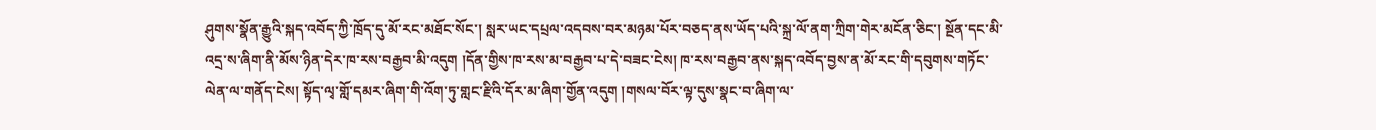ཤུགས་སྣོན་རྒྱུའི་སྐད་འབོད་ཀྱི་ཁྲོད་དུ་མོ་རང་མཐོང་སོང་། སླར་ཡང་དཔྲལ་འདབས་བར་མཉམ་པོར་བཅད་ནས་ཡོད་པའི་སྐྲ་ལོ་ནག་ཀྲིག་གེར་མངོན་ཅིང་། སྔོན་དང་མི་འདྲ་ས་ཞིག་ནི་མོས་ཉིན་དེར་ཁ་རས་བརྒྱབ་མི་འདུག །དོན་གྱིས་ཁ་རས་མ་བརྒྱབ་པ་དེ་བཟང་ངེས། ཁ་རས་བརྒྱབ་ནས་སྐད་འབོད་བྱས་ན་མོ་རང་གི་དབུགས་གཏོང་ལེན་ལ་གནོད་ངེས། སྟོད་ལྭ་གློ་དམར་ཞིག་གི་འོག་ཏུ་གླང་རྫིའི་དོར་མ་ཞིག་གྱོན་འདུག །གསལ་བོར་ལྟ་དུས་སྣང་བ་ཞིག་ལ་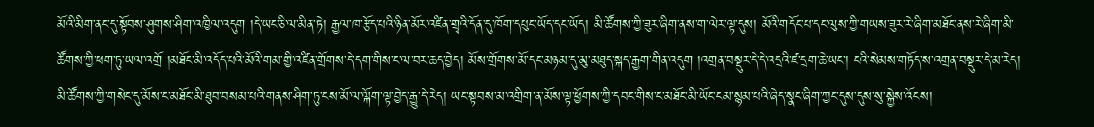མོའི་མིག་ནང་དུ་སྟོབས་ཤུགས་ཤིག་འཁྱིལ་འདུག །དེ་ཡང་ཅི་ལ་མིན་ཏེ། རྒྱལ་ཁ་རྩོད་པའི་ཉིན་མོར་འཛིན་གྲྭའི་དོན་དུ་ཁོག་དཔུང་ཡོད་དང་ཡོད། མི་ཚོགས་ཀྱི་ཟུར་ཞིག་ནས་ག་ལེར་ལྟ་དུས། མོའི་གདོང་པ་དང་ལུས་ཀྱི་གཡས་ཟུར་རེ་ཞིག་མཐོང་ནས་རེ་ཞིག་མི་ཚོགས་ཀྱི་ཕག་ཏུ་ཡལ་འགྲོ །མཐོང་མི་འདོད་པའི་མོའི་གམ་གྱི་འཛིན་གྲོགས་དེ་དག་གིས་ང་ལ་བར་ཆད་བྱེད། མོས་གྲོགས་མོ་དང་མཉམ་དུ་མུ་མཐུད་སྐད་རྒྱག་གིན་འདུག །འགྲན་བསྡུར་དེ་དེ་འདྲའི་ཛ་དྲག་ཆེ་ཡང་། ངའི་སེམས་གཏོད་ས་འགྲན་བསྡུར་དེ་མ་རེད། མི་ཚོགས་ཀྱི་གསེང་དུ་མོས་ང་མཐོང་མི་ཐུབ་བསམ་པའི་གནས་ཤིག་ཏུ་ངས་མོ་ལ་ལྐོག་ལྟ་བྱེད་རྒྱུ་དེ་རེད། ཡང་སྟབས་མ་འགྲིག་ན་མོས་ལྟ་ཕྱོགས་ཀྱི་དབང་གིས་ང་མཐོང་མི་ཡོང་ངམ་སྙམ་པའི་ཞེད་སྣང་ཞིག་ཀྱང་དུས་དུས་སུ་སྐྱེས་འོངས།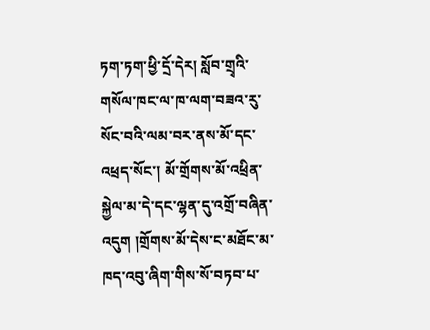ཏག་ཏག་ཕྱི་དྲོ་དེར། སློབ་གྲྭའི་གསོལ་ཁང་ལ་ཁ་ལག་བཟའ་རུ་སོང་བའི་ལམ་བར་ནས་མོ་དང་འཕྲད་སོང་། མོ་གྲོགས་མོ་འཕྲིན་སྐྱེལ་མ་དེ་དང་ལྷན་དུ་འགྲོ་བཞིན་འདུག །གྲོགས་མོ་དེས་ང་མཐོང་མ་ཁད་འབུ་ཞིག་གིས་སོ་བཏབ་པ་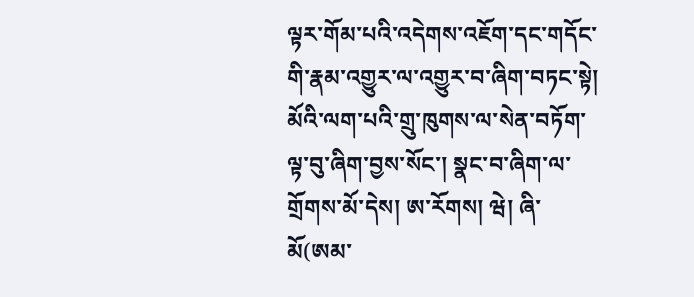ལྟར་གོམ་པའི་འདེགས་འཇོག་དང་གདོང་གི་རྣམ་འགྱུར་ལ་འགྱུར་བ་ཞིག་བཏང་སྟེ། མོའི་ལག་པའི་གྲུ་ཁུགས་ལ་སེན་བཏོག་ལྟ་བུ་ཞིག་བྱས་སོང་། སྣང་བ་ཞིག་ལ་གྲོགས་མོ་དེས། ཨ་རོགས། ཝེ། ཞི་མོ(ཨམ་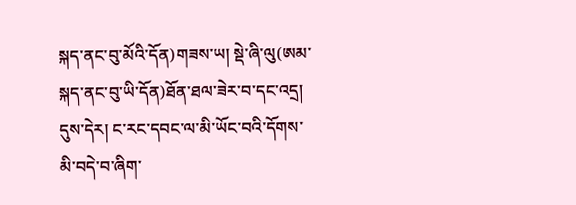སྐད་ནང་བུ་མོའི་དོན)གཟས་ཡ། སྡེ་ཞི་ལུ(ཨམ་སྐད་ནང་བུ་ཡི་དོན)ཐོན་ཐལ་ཟེར་བ་དང་འདྲ། དུས་དེར། ང་རང་དབང་ལ་མི་ཡོང་བའི་དོགས་མི་བདེ་བ་ཞིག་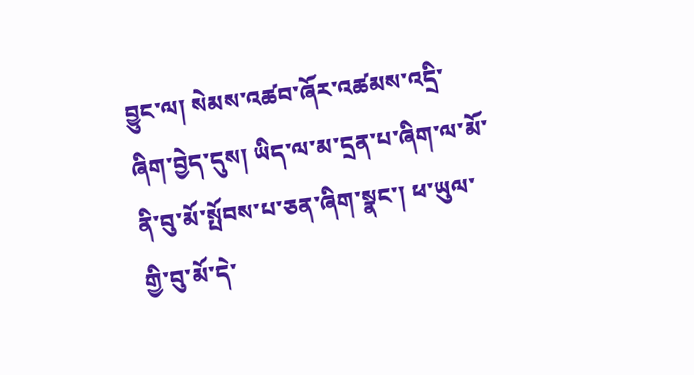བྱུང་ལ། སེམས་འཚབ་ཞོར་འཚམས་འདྲི་ཞིག་བྱེད་དུས། ཡིད་ལ་མ་དྲན་པ་ཞིག་ལ་མོ་ནི་བུ་མོ་སྤོབས་པ་ཅན་ཞིག་སྣང་། ཕ་ཡུལ་གྱི་བུ་མོ་དེ་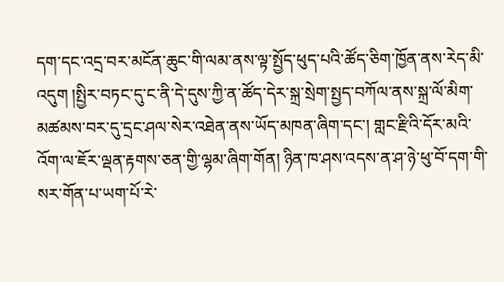དག་དང་འདྲ་བར་མངོན་ཆུང་གི་ལམ་ནས་ལྟ་སྤྱོད་ཕུད་པའི་ཚོད་ཅིག་ཁྱོན་ནས་རེད་མི་འདུག །སྤྱིར་བཏང་དུ་ང་ནི་དེ་དུས་ཀྱི་ན་ཚོད་དེར་སྐྲ་སྲེག་སྤྱད་བཀོལ་ནས་སྐྲ་ལོ་མིག་མཚམས་བར་དུ་དྲང་ཤལ་སེར་འཐེན་ནས་ཡོད་མཁན་ཞིག་དང་། གླང་རྫིའི་དོར་མའི་འོག་ལ་ཇོར་ལྡན་རྟགས་ཅན་གྱི་ལྷམ་ཞིག་གོན། ཉིན་ཁ་ཤས་འདས་ན་ཤ་ཉེ་ཕུ་བོ་དག་གི་སར་གོན་པ་ཡག་པོ་རེ་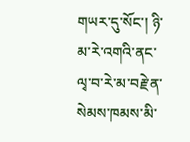གཡར་དུ་སོང་། ཉི་མ་རེ་འགའི་ནང་ལྭ་བ་རེ་མ་བརྗེ་ན་སེམས་ཁམས་མི་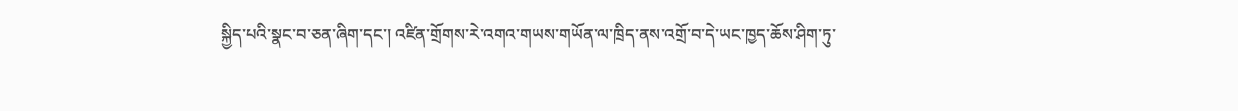སྐྱིད་པའི་སྣང་བ་ཅན་ཞིག་དང་། འཛིན་གྲོགས་རེ་འགའ་གཡས་གཡོན་ལ་ཁྲིད་ནས་འགྲོ་བ་དེ་ཡང་ཁྱད་ཆོས་ཤིག་ཏུ་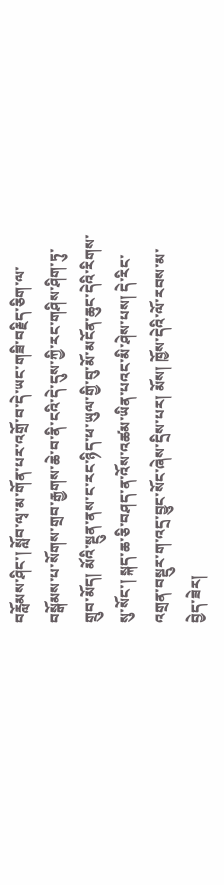བརློམས་ཤིང་། སློབ་ལྭ་མ་གོན་པར་འགྲོ་བ་དེ་ཡང་གཟི་བརྗིད་ཅིག་ལ་བསྒོམས་པ་སོགས་གྲབ་རྒྱགས་ཆེ་བ་ནི་ངའི་དེ་དུས་ཀྱི་རང་གཤིས་ཤིག་ཏུ་གྲུབ་མོད། མོའི་སྔུན་ནས་ང་རང་ཉིད་ཕ་ཡུལ་གྱི་བུ་མོ་མངོན་ཆུང་དེའི་རིགས་སུ་སོང་། སྐད་ཆ་ཅི་བཤད་ན་འོས་འཚམ་ཡིན་པའང་མི་ཤེས་པས། དེ་རིང་འགྲན་བསྡུར་ག་འདྲ་བྱུང་སོང་ཞེས་དྲིས་པར། མོས། ཁྱོས་དེའི་ལོ་རབས་མ་བྱེད་ཟེར།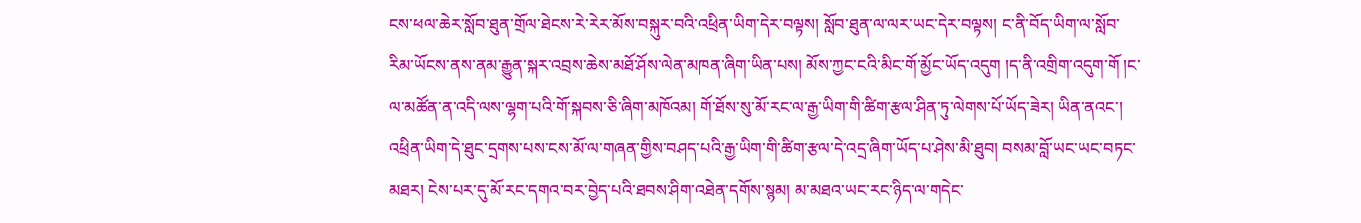ངས་ཕལ་ཆེར་སློབ་ཐུན་གྲོལ་ཐེངས་རེ་རེར་མོས་བསྐུར་བའི་འཕྲིན་ཡིག་དེར་བལྟས། སློབ་ཐུན་ལ་ལར་ཡང་དེར་བལྟས། ང་ནི་བོད་ཡིག་ལ་སློབ་རིམ་ཡོངས་ནས་ནམ་རྒྱུན་སྐར་འབྲས་ཆེས་མཐོ་ཤོས་ལེན་མཁན་ཞིག་ཡིན་པས། མོས་ཀྱང་ངའི་མིང་གོ་མྱོང་ཡོད་འདུག །ད་ནི་འགྲིག་འདུག་གོ །ང་ལ་མཚོན་ན་འདི་ལས་ལྷག་པའི་གོ་སྐབས་ཅི་ཞིག་མཁོའམ། གོ་ཐོས་སུ་མོ་རང་ལ་རྒྱ་ཡིག་གི་ཚིག་རྩལ་ཤིན་ཏུ་ལེགས་པོ་ཡོད་ཟེར། ཡིན་ནའང་། འཕྲིན་ཡིག་དེ་ཐུང་དྲགས་པས་ངས་མོ་ལ་གཞན་གྱིས་བཤད་པའི་རྒྱ་ཡིག་གི་ཚིག་རྩལ་དེ་འདྲ་ཞིག་ཡོད་པ་ཤེས་མི་ཐུབ། བསམ་བློ་ཡང་ཡང་བཏང་མཐར། ངེས་པར་དུ་མོ་རང་དགའ་བར་བྱེད་པའི་ཐབས་ཤིག་འཐེན་དགོས་སྙམ། མ་མཐའ་ཡང་རང་ཉིད་ལ་གདེང་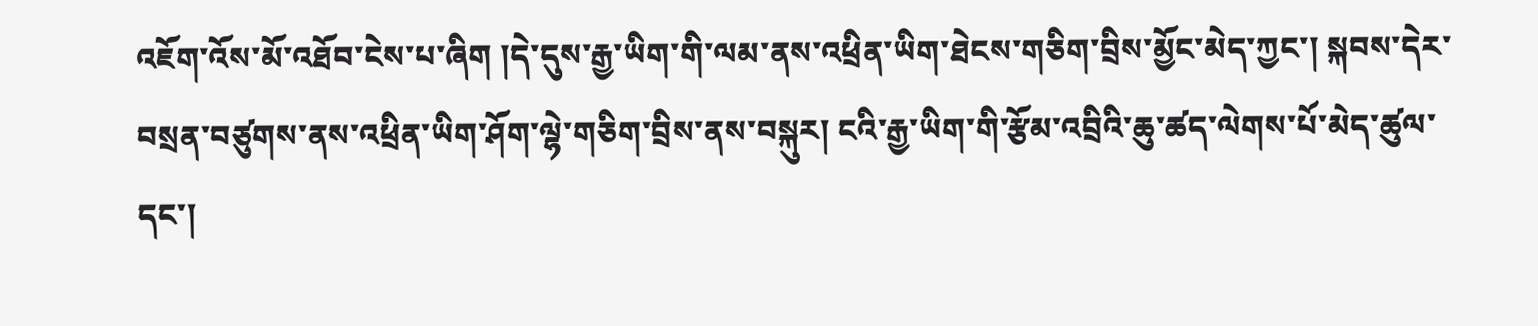འཇོག་འོས་མོ་འཐོབ་ངེས་པ་ཞིག །དེ་དུས་རྒྱ་ཡིག་གི་ལམ་ནས་འཕྲིན་ཡིག་ཐེངས་གཅིག་བྲིས་མྱོང་མེད་ཀྱང་། སྐབས་དེར་བསྲན་བཙུགས་ནས་འཕྲིན་ཡིག་ཤོག་ལྷེ་གཅིག་བྲིས་ནས་བསྐུར། ངའི་རྒྱ་ཡིག་གི་རྩོམ་འབྲིའི་ཆུ་ཚད་ལེགས་པོ་མེད་ཚུལ་དང་།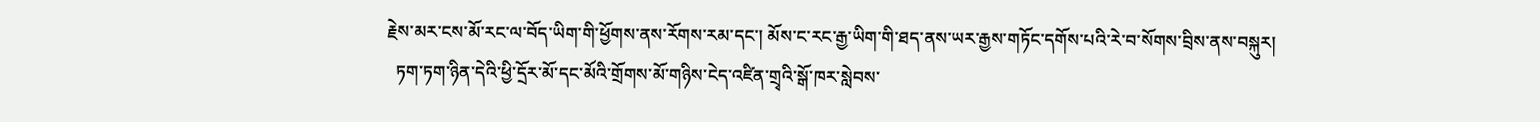རྗེས་མར་ངས་མོ་རང་ལ་བོད་ཡིག་གི་ཕྱོགས་ནས་རོགས་རམ་དང་། མོས་ང་རང་རྒྱ་ཡིག་གི་ཐད་ནས་ཡར་རྒྱས་གཏོང་དགོས་པའི་རེ་བ་སོགས་བྲིས་ནས་བསྐུར།
  ཏག་ཏག་ཉིན་དེའི་ཕྱི་དྲོར་མོ་དང་མོའི་གྲོགས་མོ་གཉིས་ངེད་འཛིན་གྲྭའི་སྒོ་ཁར་སླེབས་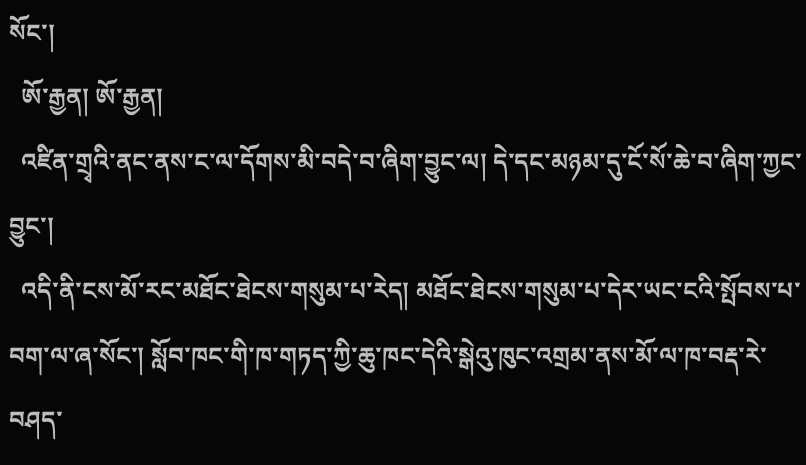སོང་།
  ཨོ་རྒྱན། ཨོ་རྒྱན།
  འཛིན་གྲྭའི་ནང་ནས་ང་ལ་དོགས་མི་བདེ་བ་ཞིག་བྱུང་ལ། དེ་དང་མཉམ་དུ་ངོ་སོ་ཆེ་བ་ཞིག་ཀྱང་བྱུང་།
  འདི་ནི་ངས་མོ་རང་མཐོང་ཐེངས་གསུམ་པ་རེད། མཐོང་ཐེངས་གསུམ་པ་དེར་ཡང་ངའི་སྤོབས་པ་བག་ལ་ཞ་སོང་། སློབ་ཁང་གི་ཁ་གཏད་ཀྱི་ཆུ་ཁང་དེའི་སྒེའུ་ཁུང་འགྲམ་ནས་མོ་ལ་ཁ་བརྡ་རེ་བཤད་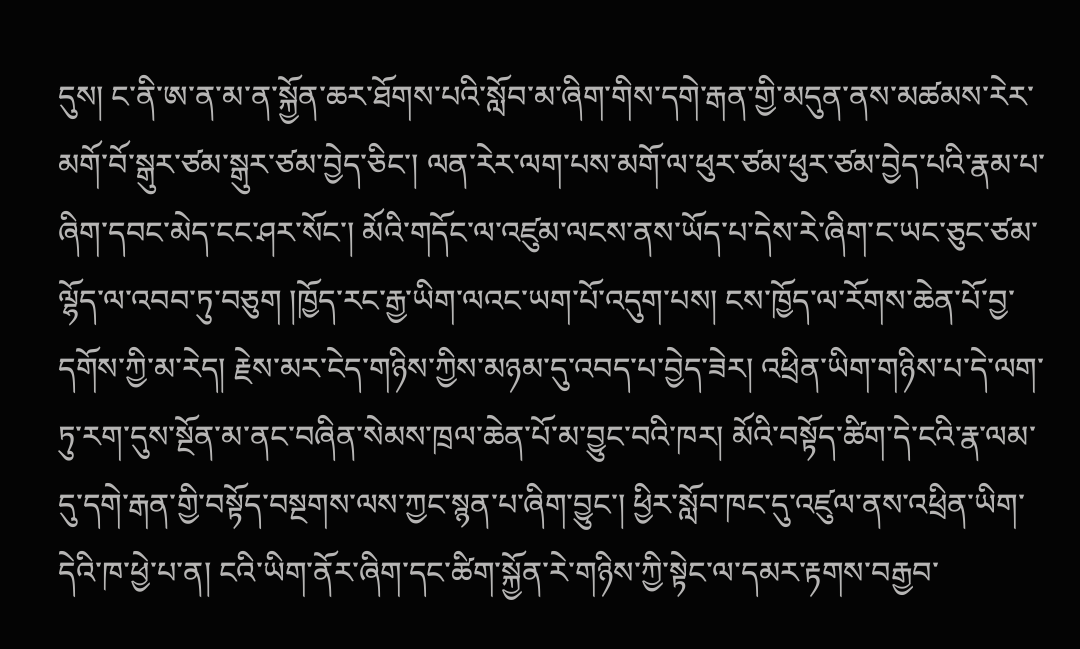དུས། ང་ནི་ཨ་ན་མ་ན་སྐྱོན་ཆར་ཐོགས་པའི་སློབ་མ་ཞིག་གིས་དགེ་རྒན་གྱི་མདུན་ནས་མཚམས་རེར་མགོ་བོ་སྒུར་ཙམ་སྒུར་ཙམ་བྱེད་ཅིང་། ལན་རེར་ལག་པས་མགོ་ལ་ཕུར་ཙམ་ཕུར་ཙམ་བྱེད་པའི་རྣམ་པ་ཞིག་དབང་མེད་ངང་ཤར་སོང་། མོའི་གདོང་ལ་འཛུམ་ལངས་ནས་ཡོད་པ་དེས་རེ་ཞིག་ང་ཡང་ཅུང་ཙམ་ལྷོད་ལ་འབབ་ཏུ་བཅུག །ཁྱོད་རང་རྒྱ་ཡིག་ལའང་ཡག་པོ་འདུག་པས། ངས་ཁྱོད་ལ་རོགས་ཆེན་པོ་བྱ་དགོས་ཀྱི་མ་རེད། རྗེས་མར་ངེད་གཉིས་ཀྱིས་མཉམ་དུ་འབད་པ་བྱེད་ཟེར། འཕྲིན་ཡིག་གཉིས་པ་དེ་ལག་ཏུ་རག་དུས་སྔོན་མ་ནང་བཞིན་སེམས་ཁྲལ་ཆེན་པོ་མ་བྱུང་བའི་ཁར། མོའི་བསྟོད་ཚིག་དེ་ངའི་རྣ་ལམ་དུ་དགེ་རྒན་གྱི་བསྟོད་བསྔགས་ལས་ཀྱང་སྙན་པ་ཞིག་བྱུང་། ཕྱིར་སློབ་ཁང་དུ་འཛུལ་ནས་འཕྲིན་ཡིག་དེའི་ཁ་ཕྱེ་པ་ན། ངའི་ཡིག་ནོར་ཞིག་དང་ཚིག་སྐྱོན་རེ་གཉིས་ཀྱི་སྟེང་ལ་དམར་རྟགས་བརྒྱབ་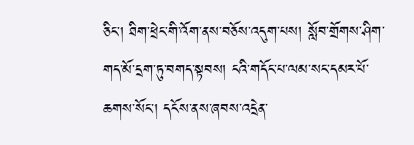ཅིང་། ཐིག་ཕྲེང་གི་འོག་ནས་བཅོས་འདུག་པས། སློབ་གྲོགས་ཤིག་གད་མོ་དྲག་ཏུ་བགད་སྟབས། ངའི་གདོང་པ་ལམ་སང་དམར་པོ་ཆགས་སོང་། དངོས་ནས་ཞབས་འདྲེན་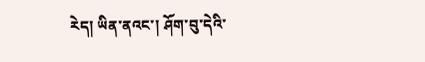རེད། ཡིན་ནའང་། ཤོག་བུ་དེའི་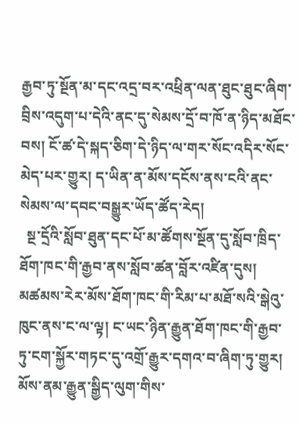རྒྱབ་ཏུ་སྔོན་མ་དང་འདྲ་བར་འཕྲིན་ལན་ཐུང་ཐུང་ཞིག་བྲིས་འདུག་པ་དེའི་ནང་དུ་སེམས་དྲོ་བ་ཁོ་ན་ཉིད་མཐོང་བས། ངོ་ཚ་དེ་སྐད་ཅིག་དེ་ཉིད་ལ་གར་སོང་འདིར་སོང་མེད་པར་གྱུར། ད་ཡིན་ན་མོས་དངོས་ནས་ངའི་ནང་སེམས་ལ་དབང་བསྒྱུར་ཡོད་ཚོད་རེད།
  སྔ་དྲོའི་སློབ་ཐུན་དང་པོ་མ་ཚོགས་སྔོན་དུ་སློབ་ཁྲིད་ཐོག་ཁང་གི་རྒྱབ་ནས་སློབ་ཚན་བློར་འཛིན་དུས། མཚམས་རེར་མོས་ཐོག་ཁང་གི་རིམ་པ་མཐོ་སའི་སྒེའུ་ཁུང་ནས་ང་ལ་ལྟ། ང་ཡང་ཉིན་རྒྱུན་ཐོག་ཁང་གི་རྒྱབ་ཏུ་ངག་སྐྱོར་གཏང་དུ་འགྲོ་རྒྱུར་དགའ་བ་ཞིག་ཏུ་གྱུར། མོས་ནམ་རྒྱུན་སྒྱིད་ལུག་གིས་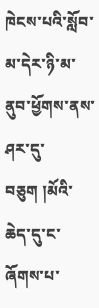ཁེངས་པའི་སློབ་མ་དེར་ཉི་མ་ནུབ་ཕྱོགས་ནས་ཤར་དུ་བཅུག །མོའི་ཆེད་དུ་ང་ཞོགས་པ་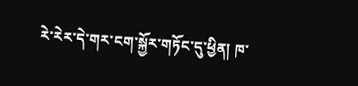རེ་རེར་དེ་གར་ངག་སྐྱོར་གཏོང་དུ་ཕྱིན། ཁ་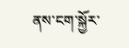ནས་ངག་སྐྱོར་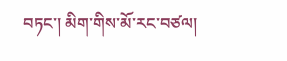བཏང་། མིག་གིས་མོ་རང་བཙལ།